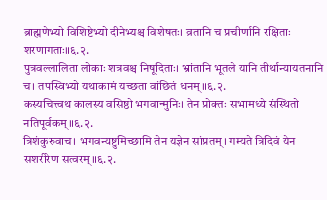ब्राह्मणेभ्यो विशिष्टेभ्यो दीनेभ्यश्च विशेषतः। व्रतानि च प्रचीर्णानि रक्षिताः शरणागताः॥६.२.
पुत्रवल्लालिता लोकाः शत्रवश्च निषूदिताः। भ्रांतानि भूतले यानि तीर्थान्यायतनानि च। तपस्विभ्यो यथाकामं यच्छता वांछितं धनम्॥६.२.
कस्यचित्त्वथ कालस्य वसिष्ठो भगवान्मुनिः। तेन प्रोक्तः सभामध्ये संस्थितो नतिपूर्वकम्॥६.२.
त्रिशंकुरुवाच। भगवन्यष्टुमिच्छामि तेन यज्ञेन सांप्रतम्। गम्यते त्रिदिवं येन सशरीरेण सत्वरम्॥६.२.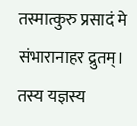तस्मात्कुरु प्रसादं मे संभारानाहर द्रुतम्। तस्य यज्ञस्य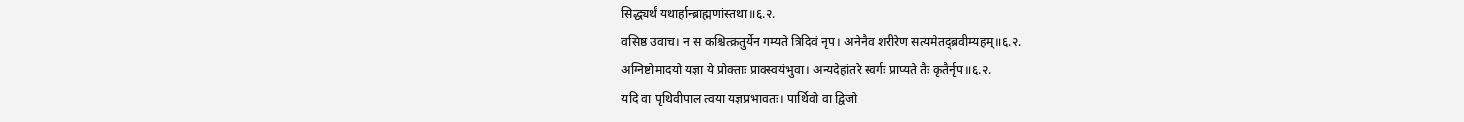सिद्ध्यर्थं यथार्हान्ब्राह्मणांस्तथा॥६.२.
वसिष्ठ उवाच। न स कश्चित्क्रतुर्येन गम्यते त्रिदिवं नृप। अनेनैव शरीरेण सत्यमेतद्ब्रवीम्यहम्॥६.२.
अग्निष्टोमादयो यज्ञा ये प्रोक्ताः प्राक्स्वयंभुवा। अन्यदेहांतरे स्वर्गः प्राप्यते तैः कृतैर्नृप॥६.२.
यदि वा पृथिवीपाल त्वया यज्ञप्रभावतः। पार्थिवो वा द्विजो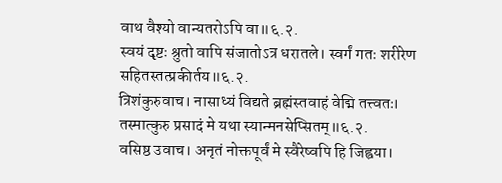वाथ वैश्यो वान्यतरोऽपि वा॥६.२.
स्वयं दृष्टः श्रुतो वापि संजातोऽत्र धरातले। स्वर्गं गतः शरीरेण सहितस्तत्प्रकीर्तय॥६.२.
त्रिशंकुरुवाच। नासाध्यं विद्यते ब्रह्मंस्तवाहं वेद्मि तत्त्वतः। तस्मात्कुरु प्रसादं मे यथा स्यान्मनसेप्सितम्॥६.२.
वसिष्ठ उवाच। अनृतं नोक्तपूर्वं मे स्वैरेष्वपि हि जिह्वया।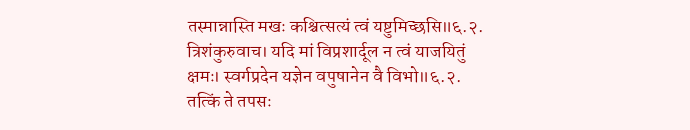तस्मान्नास्ति मखः कश्चित्सत्यं त्वं यष्टुमिच्छसि॥६.२.
त्रिशंकुरुवाच। यदि मां विप्रशार्दूल न त्वं याजयितुं क्षमः। स्वर्गप्रदेन यज्ञेन वपुषानेन वै विभो॥६.२.
तत्किं ते तपसः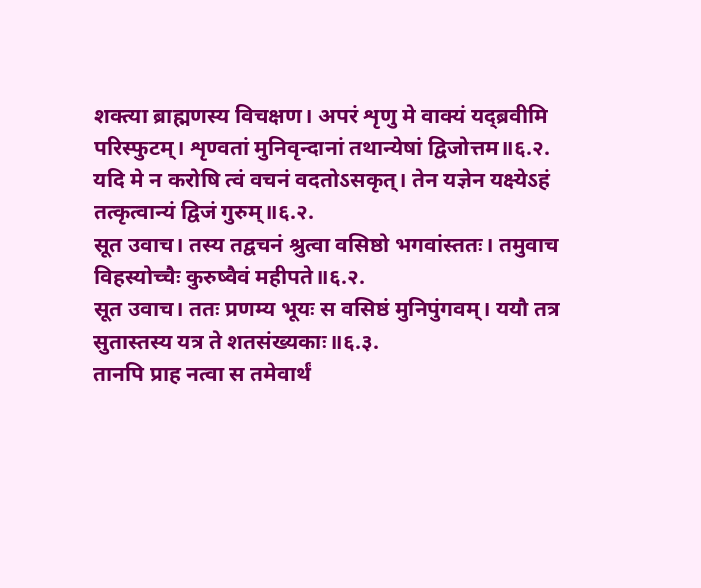शक्त्या ब्राह्मणस्य विचक्षण। अपरं शृणु मे वाक्यं यद्ब्रवीमि परिस्फुटम्। शृण्वतां मुनिवृन्दानां तथान्येषां द्विजोत्तम॥६.२.
यदि मे न करोषि त्वं वचनं वदतोऽसकृत्। तेन यज्ञेन यक्ष्येऽहं तत्कृत्वान्यं द्विजं गुरुम्॥६.२.
सूत उवाच। तस्य तद्वचनं श्रुत्वा वसिष्ठो भगवांस्ततः। तमुवाच विहस्योच्चैः कुरुष्वैवं महीपते॥६.२.
सूत उवाच। ततः प्रणम्य भूयः स वसिष्ठं मुनिपुंगवम्। ययौ तत्र सुतास्तस्य यत्र ते शतसंख्यकाः॥६.३.
तानपि प्राह नत्वा स तमेवार्थं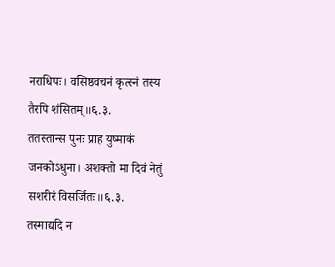नराधिपः। वसिष्ठवचनं कृत्स्नं तस्य तैरपि शंसितम्॥६.३.
ततस्तान्स पुनः प्राह युष्माकं जनकोऽधुना। अशक्तो मा दिवं नेतुं सशरीरं विसर्जितः॥६.३.
तस्माद्यदि न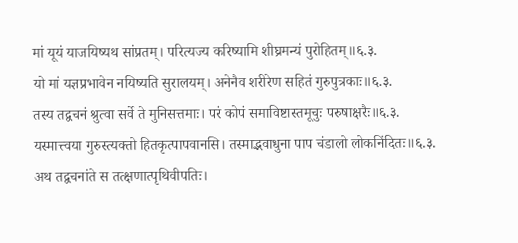मां यूयं याजयिष्यथ सांप्रतम्। परित्यज्य करिष्यामि शीघ्रमन्यं पुरोहितम्॥६.३.
यो मां यज्ञप्रभावेन नयिष्यति सुरालयम्। अनेनैव शरीरेण सहितं गुरुपुत्रकाः॥६.३.
तस्य तद्वचनं श्रुत्वा सर्वे ते मुनिसत्तमाः। परं कोपं समाविष्टास्तमूचुः परुषाक्षरैः॥६.३.
यस्मात्त्वया गुरुस्त्यक्तो हितकृत्पापवानसि। तस्माद्भवाधुना पाप चंडालो लोकनिंदितः॥६.३.
अथ तद्वचनांते स तत्क्षणात्पृथिवीपतिः।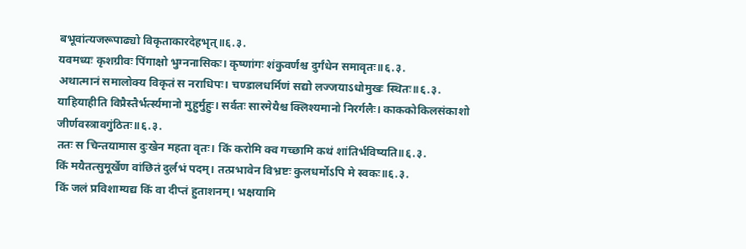बभूवांत्यजरूपाढ्यो विकृताकारदेहभृत्॥६.३.
यवमध्यः कृशग्रीवः पिंगाक्षो भुग्ननासिकः। कृष्णांगः शंकुवर्णश्च दुर्गंधेन समावृतः॥६.३.
अथात्मानं समालोक्य विकृतं स नराधिपः। चण्डालधर्मिणं सद्यो लज्जयाऽधोमुखः स्थितः॥६.३.
याहियाहीति विप्रैस्तैर्भर्त्स्यमानो मुहुर्मुहुः। सर्वतः सारमेयैश्च क्लिश्यमानो निरर्गलैः। काककोकिलसंकाशो जीर्णवस्त्रावगुंठितः॥६.३.
ततः स चिन्तयामास दुःखेन महता वृतः। किं करोमि क्व गच्छामि कथं शांतिर्भविष्यति॥६.३.
किं मयैतत्सुमूर्खेण वांछितं दुर्लभं पदम्। तत्प्रभावेन विभ्रष्टः कुलधर्मोऽपि मे स्वकः॥६.३.
किं जलं प्रविशाम्यद्य किं वा दीप्तं हुताशनम्। भक्षयामि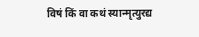विषं किं वा कथं स्यान्मृत्युरद्य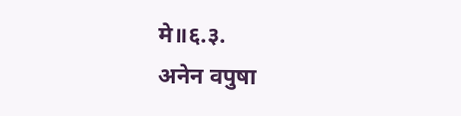मे॥६.३.
अनेन वपुषा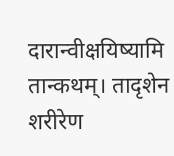दारान्वीक्षयिष्यामि तान्कथम्। तादृशेन शरीरेण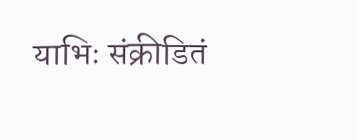याभिः संक्रीडितं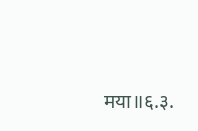मया॥६.३.